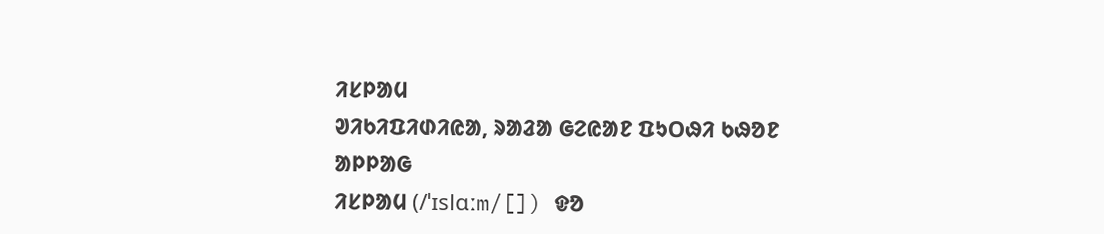ᱤᱥᱞᱟᱢ
ᱣᱤᱠᱤᱯᱤᱰᱤᱭᱟ, ᱨᱟᱲᱟ ᱜᱮᱭᱟᱱ ᱯᱩᱛᱷᱤ ᱠᱷᱚᱱ
ᱟᱞᱞᱟᱜ
ᱤᱥᱞᱟᱢ (/ˈɪslɑːm/[]) ᱫᱚ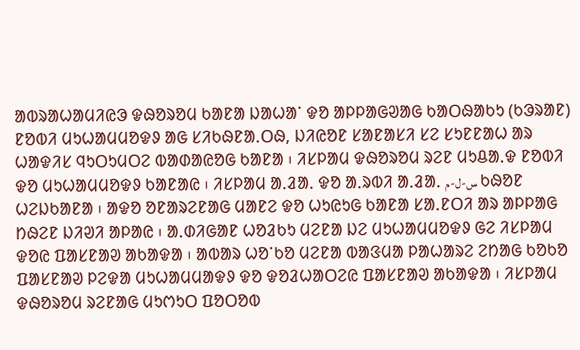ᱟᱵᱨᱟᱦᱟᱢᱤᱭᱳ ᱫᱷᱚᱨᱚᱢ ᱠᱟᱱᱟ ᱡᱟᱦᱟᱸ ᱫᱚ ᱟᱞᱞᱟᱜᱣᱟᱜ ᱠᱟᱛᱷᱟᱠᱩ (ᱠᱳᱨᱟᱱ) ᱱᱚᱵᱤ ᱢᱩᱦᱟᱢᱢᱚᱫᱽ ᱟᱜ ᱥᱤᱠᱷᱱᱟᱹᱛᱷ, ᱡᱤᱭᱚᱱ ᱥᱟᱱᱟᱥᱤ ᱥᱮ ᱥᱩᱱᱱᱟᱦ ᱟᱨ ᱦᱟᱫᱤᱥ ᱧᱩᱛᱩᱢᱛᱮ ᱵᱟᱰᱟᱭᱚᱜ ᱠᱟᱱᱟ ᱾ ᱤᱥᱞᱟᱢ ᱫᱷᱚᱨᱚᱢ ᱨᱮᱱ ᱢᱩᱪᱟᱹᱫ ᱱᱚᱵᱤ ᱫᱚ ᱢᱩᱦᱟᱢᱢᱚᱫᱽ ᱠᱟᱱᱟᱭ ᱾ ᱤᱥᱞᱟᱢ ᱟᱹᱲᱟᱹ ᱫᱚ ᱟᱹᱨᱵᱤ ᱟᱹᱲᱟᱹ س-ل-م ᱠᱷᱚᱱ ᱦᱮᱡᱠᱟᱱᱟ ᱾ ᱟᱫᱚ ᱚᱱᱟᱨᱮᱱᱟᱜ ᱢᱟᱱᱮ ᱫᱚ ᱦᱩᱭᱩᱜ ᱠᱟᱱᱟ ᱥᱟᱹᱱᱛᱤ ᱟᱨ ᱟᱞᱞᱟᱜ ᱴᱷᱮᱱ ᱡᱤᱣᱤ ᱟᱞᱟᱭ ᱾ ᱟᱹᱰᱤᱜᱟᱱ ᱦᱚᱲᱠᱩ ᱢᱮᱱᱟ ᱡᱮ ᱢᱩᱦᱟᱢᱢᱚᱫᱽ ᱜᱮ ᱤᱥᱞᱟᱢ ᱫᱚᱭ ᱯᱟᱥᱱᱟᱣ ᱟᱠᱟᱫᱟ ᱾ ᱟᱵᱟᱨ ᱦᱚᱸᱠᱚ ᱢᱮᱱᱟ ᱵᱟᱝᱢᱟ ᱞᱟᱦᱟᱨᱮ ᱮᱴᱟᱜ ᱠᱚᱠᱚ ᱯᱟᱥᱱᱟᱣ ᱞᱮᱫᱟ ᱢᱩᱦᱟᱢᱢᱟᱫᱽ ᱫᱚ ᱫᱚᱲᱦᱟᱛᱮᱭ ᱯᱟᱥᱱᱟᱣ ᱟᱠᱟᱫᱟ ᱾ ᱤᱥᱞᱟᱢ ᱫᱷᱚᱨᱚᱢ ᱨᱮᱱᱟᱜ ᱢᱩᱬᱩᱛ ᱯᱚᱛᱚᱵ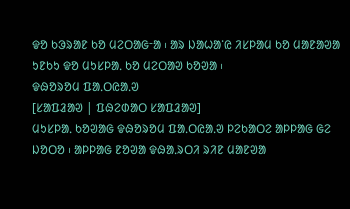ᱫᱚ ᱠᱳᱨᱟᱱ ᱠᱚ ᱢᱮᱛᱟᱜᱼᱟ ᱾ ᱟᱨ ᱡᱟᱦᱟᱸᱭ ᱤᱥᱞᱟᱢ ᱠᱚ ᱢᱟᱱᱟᱣᱟ ᱩᱱᱠᱩ ᱫᱚ ᱢᱩᱥᱞᱟᱹ ᱠᱚ ᱢᱮᱛᱟᱣ ᱠᱚᱣᱟ ᱾
ᱫᱷᱚᱨᱚᱢ ᱯᱟᱹᱛᱭᱟᱹᱣ
[ᱥᱟᱯᱲᱟᱣ | ᱯᱷᱮᱰᱟᱛ ᱥᱟᱯᱲᱟᱣ]
ᱢᱩᱥᱞᱟᱹ ᱠᱚᱣᱟᱜ ᱫᱷᱚᱨᱚᱢ ᱯᱟᱹᱛᱭᱟᱹᱣ ᱞᱮᱠᱟᱛᱮ ᱟᱞᱞᱟᱜ ᱜᱮ ᱡᱚᱛᱚ ᱾ ᱟᱞᱞᱟᱜ ᱱᱚᱣᱟ ᱫᱷᱟᱹᱨᱛᱤ ᱨᱤᱱ ᱢᱟᱱᱣᱟ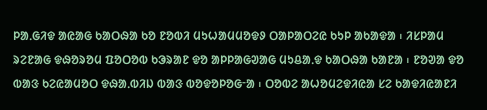ᱞᱟᱹᱜᱤᱫ ᱟᱭᱟᱜ ᱠᱟᱛᱷᱟ ᱠᱚ ᱱᱚᱵᱤ ᱢᱩᱦᱟᱢᱢᱚᱫᱽ ᱛᱟᱞᱟᱛᱮᱭ ᱠᱩᱞ ᱟᱠᱟᱫᱟ ᱾ ᱤᱥᱞᱟᱢ ᱨᱮᱱᱟᱜ ᱫᱷᱚᱨᱚᱢ ᱯᱚᱛᱚᱵ ᱠᱳᱨᱟᱱ ᱫᱚ ᱟᱞᱞᱟᱜᱣᱟᱜ ᱢᱩᱪᱟᱹᱫ ᱠᱟᱛᱷᱟ ᱠᱟᱱᱟ ᱾ ᱱᱚᱣᱟ ᱫᱚ ᱵᱟᱝ ᱠᱮᱭᱟᱢᱚᱛ ᱫᱷᱟᱹᱵᱤᱡ ᱵᱟᱝ ᱵᱚᱫᱚᱞᱚᱜᱼᱟ ᱾ ᱛᱚᱵᱮ ᱟᱦᱚᱢᱮᱫᱤᱭᱟ ᱥᱮ ᱠᱟᱫᱤᱭᱟᱱᱤ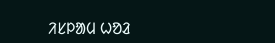ᱤᱥᱞᱟᱢ ᱦᱚᱲ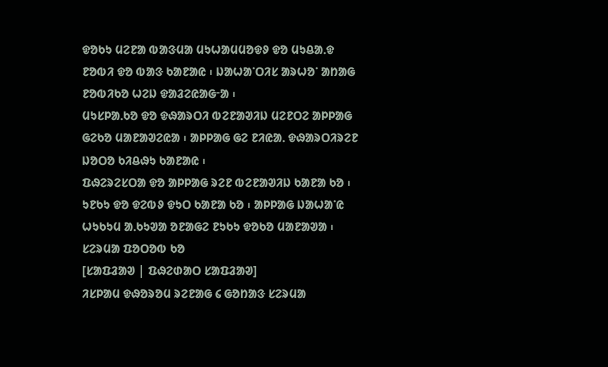ᱫᱚᱠᱩ ᱢᱮᱱᱟ ᱵᱟᱝᱢᱟ ᱢᱩᱦᱟᱢᱢᱚᱫᱽ ᱫᱚ ᱢᱩᱪᱟᱹᱫ ᱱᱚᱵᱤ ᱫᱚ ᱵᱟᱝ ᱠᱟᱱᱟᱭ ᱾ ᱡᱟᱦᱟᱸᱛᱤᱥ ᱟᱨᱦᱚᱸ ᱟᱴᱟᱜ ᱱᱚᱵᱤᱠᱚ ᱦᱮᱡ ᱫᱟᱲᱮᱭᱟᱜᱼᱟ ᱾
ᱢᱩᱥᱞᱟᱹᱠᱚ ᱫᱚ ᱫᱷᱟᱨᱛᱤ ᱵᱮᱱᱟᱣᱤᱡ ᱢᱮᱱᱛᱮ ᱟᱞᱞᱟᱜ ᱜᱮᱠᱚ ᱢᱟᱱᱟᱣᱮᱭᱟ ᱾ ᱟᱞᱞᱟᱜ ᱜᱮ ᱱᱤᱭᱟᱹ ᱫᱷᱟᱨᱛᱤᱨᱮᱱ ᱡᱚᱛᱚ ᱠᱤᱪᱷᱩ ᱠᱟᱱᱟᱭ ᱾
ᱯᱷᱮᱨᱮᱥᱛᱟ ᱫᱚ ᱟᱞᱞᱟᱜ ᱨᱮᱱ ᱵᱮᱱᱟᱣᱤᱡ ᱠᱟᱱᱟ ᱠᱚ ᱾ ᱩᱱᱠᱩ ᱫᱚ ᱫᱮᱵᱽ ᱫᱩᱛ ᱠᱟᱱᱟ ᱠᱚ ᱾ ᱟᱞᱞᱟᱜ ᱡᱟᱦᱟᱸᱭ ᱦᱩᱠᱩᱢ ᱟᱹᱠᱩᱣᱟ ᱚᱱᱟᱜᱮ ᱱᱩᱠᱩ ᱫᱚᱠᱚ ᱢᱟᱱᱟᱣᱟ ᱾
ᱥᱮᱨᱢᱟ ᱯᱚᱛᱚᱵ ᱠᱚ
[ᱥᱟᱯᱲᱟᱣ | ᱯᱷᱮᱰᱟᱛ ᱥᱟᱯᱲᱟᱣ]
ᱤᱥᱞᱟᱢ ᱫᱷᱚᱨᱚᱢ ᱨᱮᱱᱟᱜ ᱔ ᱜᱚᱴᱟᱝ ᱥᱮᱨᱢᱟ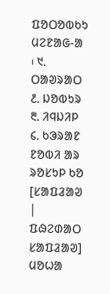ᱯᱚᱛᱚᱵᱠᱩ ᱢᱮᱱᱟᱜ-ᱟ ᱾ ᱑ᱹ ᱛᱟᱣᱨᱟᱛ ᱒ᱹ ᱡᱚᱵᱩᱨ ᱓ᱹ ᱤᱧᱡᱤᱞ ᱔ᱹ ᱠᱳᱨᱟᱱ
ᱱᱚᱵᱤ ᱟᱨ ᱨᱚᱥᱩᱞ ᱠᱚ
[ᱥᱟᱯᱲᱟᱣ | ᱯᱷᱮᱰᱟᱛ ᱥᱟᱯᱲᱟᱣ]
ᱢᱚᱦᱟ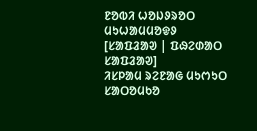ᱱᱚᱵᱤ ᱦᱚᱡᱽᱨᱚᱛ ᱢᱩᱦᱟᱢᱢᱚᱫᱽ
[ᱥᱟᱯᱲᱟᱣ | ᱯᱷᱮᱰᱟᱛ ᱥᱟᱯᱲᱟᱣ]
ᱤᱥᱞᱟᱢ ᱨᱮᱱᱟᱜ ᱢᱩᱬᱩᱛ ᱥᱟᱛᱚᱢᱠᱚ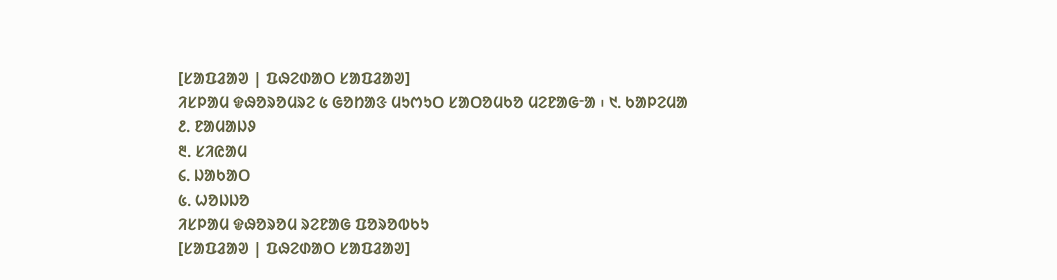[ᱥᱟᱯᱲᱟᱣ | ᱯᱷᱮᱰᱟᱛ ᱥᱟᱯᱲᱟᱣ]
ᱤᱥᱞᱟᱢ ᱫᱷᱚᱨᱚᱢᱨᱮ ᱕ ᱜᱚᱴᱟᱝ ᱢᱩᱬᱩᱛ ᱥᱟᱛᱚᱢᱠᱚ ᱢᱮᱱᱟᱜᱼᱟ ᱾ ᱑ᱹ ᱠᱟᱞᱮᱢᱟ
᱒ᱹ ᱱᱟᱢᱟᱡᱽ
᱓ᱹ ᱥᱤᱭᱟᱢ
᱔ᱹ ᱡᱟᱠᱟᱛ
᱕ᱹ ᱦᱚᱡᱡᱚ
ᱤᱥᱞᱟᱢ ᱫᱷᱚᱨᱚᱢ ᱨᱮᱱᱟᱜ ᱯᱚᱨᱚᱵᱠᱩ
[ᱥᱟᱯᱲᱟᱣ | ᱯᱷᱮᱰᱟᱛ ᱥᱟᱯᱲᱟᱣ]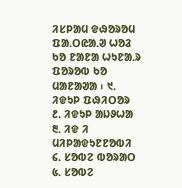ᱤᱥᱞᱟᱢ ᱫᱷᱚᱨᱚᱢ ᱯᱟᱹᱛᱭᱟᱹᱣ ᱦᱚᱲ ᱠᱚ ᱱᱟᱱᱟ ᱦᱩᱱᱟᱹᱨ ᱯᱚᱨᱚᱵ ᱠᱚ ᱢᱟᱱᱟᱣᱟ ᱾ ᱑ᱹ ᱤᱫᱩᱞ ᱯᱷᱤᱛᱚᱨ
᱒ᱹ ᱤᱫᱩᱞ ᱟᱡᱽᱦᱟ
᱓ᱹ ᱤᱫ ᱤ ᱢᱤᱞᱟᱫᱩᱱᱱᱚᱵᱤ
᱔ᱹ ᱥᱚᱵᱮ ᱵᱚᱨᱟᱛ
᱕ᱹ ᱥᱚᱵᱮ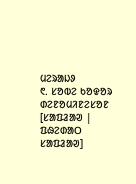ᱢᱮᱨᱟᱡᱽ
᱖ᱹ ᱥᱚᱵᱮ ᱠᱚᱫᱚᱨ
ᱰᱮᱱᱚᱢᱤᱱᱮᱥᱚᱱ
[ᱥᱟᱯᱲᱟᱣ | ᱯᱷᱮᱰᱟᱛ ᱥᱟᱯᱲᱟᱣ]